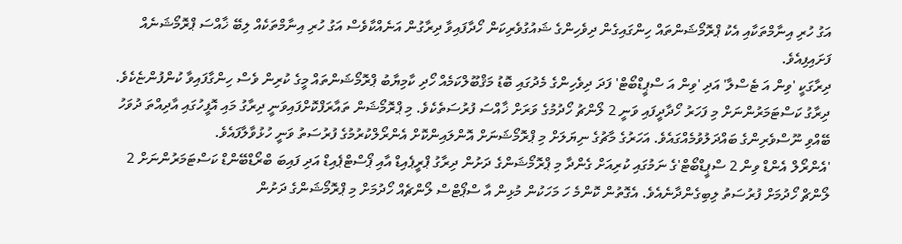އަގު ހުރި އިނާމްތަކާއި އެކު ޕްރޮމޯޝަންތައް ހިންގައިގެން ދިވެހިންގެ ޝައުގުވެރިކަން ހޯދާފައިވާ ދިރާގުން އަނެއްކާވެސް އަގު ހުރި އިނާމްތަކެއް ލިބޭ ޚާއްސަ ޕްރޮމޯޝަނެއް ފަށައިފިއެވެ.
ދިރާގަކީ 'ވިން އަ ޓެސްލާ' އަދި 'ވިން އަ ސްޕީޑްބޯޓް' ފަދަ ދިވެހިންގެ މެދުގައި ބޮޑު މަޤްބޫލްކަމެއް ހޯދި ކާމިޔާބު ޕްރޮމޯޝަންތައް މީގެ ކުރިން ވެސް ހިންގާފައިވާ ކުންފުންޏެކެވެ.
ދިރާގު ކަސްޓަމަރުންނަށް މި ފަހަރު ހޯދާދީފައި ވަނީ 2 ލޯންޗު ހޯދުމުގެ ވަރަށް ޚާއްސަ ފުރުސަތެކެވެ. މި ޕްރޮމޯޝަން ތައާރަފްކޮށްފައިވަނީ ދިރާގު މައި އޮފީހުގައި އާދިއްތަ ދުވަހު ބޭއްވި ނޫސްވެރިންގެ ބައްދަލުވުމެއްގައެވެ. އަހަރުގެ މާޗުގެ ނިޔަލަށް މި ޕްރޮމޯޝަނަށް އޮންލައިންކޮށް އެންރޯލްކުރުމުގެ ފުރުސަތު ވަނީ ހުޅުވާލާފައެވެ.
'އެންރޯލް އެންޑް ވިން 2 ސްޕީޑްބޯޓް'ގެ ނަމުގައި ކުރިއަށް ގެންދާ މި ޕްރޮމޯޝަންގެ ދަށުން ދިރާގު ޕްރީޕެއިޑް އާއި ޕޯސްޓްޕެއިޑް އަދި ފައިބަ ބްރޯޑްބޭންޑް ކަސްޓަމަރުންނަށް 2 ލޯންޗް ހޯދުމަށް ފުރުސަތު ލިބިގެންދާނެއެވެ. އެގޮތުން ކޮންމެ ހަ މަހަކުން މުޅިން އާ ސްޕޯޓްސް ލޯންޗެއް ހޯދުމަށް މި ޕްރޮމޯޝަންގެ ދަށުން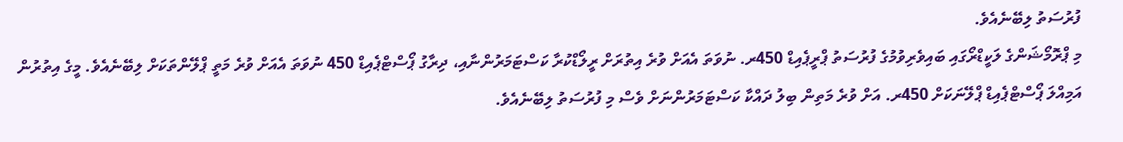ފުރުސަތު ލިބޭނެއެވެ.
މި ޕްރޮމޯޝަންގެ ލަކީޑްރޯގައި ބައިވެރިވުމުގެ ފުރުސަތު ޕްރީޕެއިޑް 450ރ. ނުވަތަ އެއަށް ވުރެ އިތުރަށް ރީލޯޑްކުރާ ކަސްޓަމަރުންނާއި، ދިރާގު ޕޯސްޓްޕެއިޑް 450 ނުވަތަ އެއަށް ވުރެ މަތީ ޕްލޭންތަކަށް ލިބޭނެއެވެ. މީގެ އިތުރުން އަމިއްލަ ޕޯސްޓްޕެއިޑް ޕްލޭނަކަށް 450ރ. އަށް ވުރެ މަތިން ބިލު ދައްކާ ކަސްޓަމަރުންނަށް ވެސް މި ފުރުސަތު ލިބޭނެއެވެ.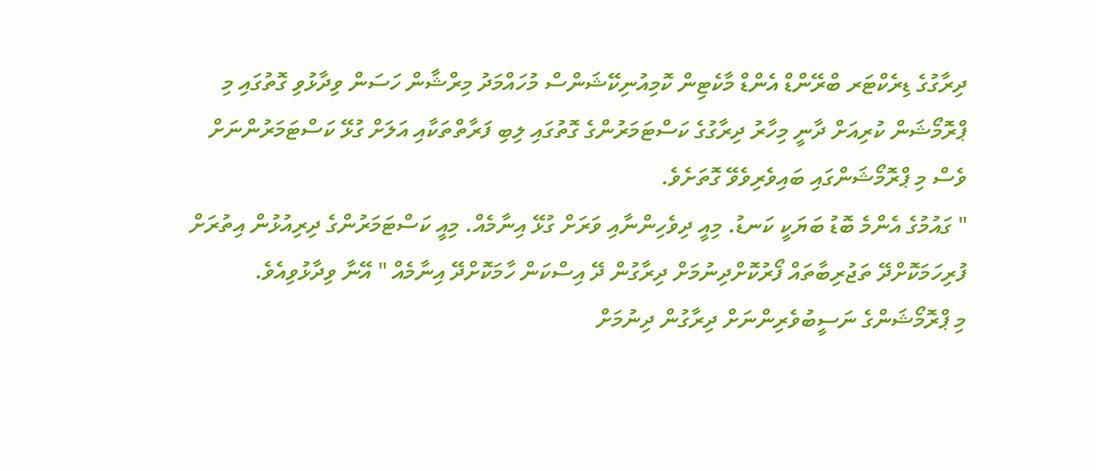ދިރާގުގެ ޑިރެކްޓަރ ބްރޭންޑް އެންޑް މާކެޓިން ކޮމިއުނިކޭޝަންސް މުހައްމަދު މިރްޝާން ހަސަން ވިދާޅުވި ގޮތުގައި މި ޕްރޮމޯޝަން ކުރިއަށް ދާނީ މިހާރު ދިރާގުގެ ކަސްޓަމަރުންގެ ގޮތުގައި ލިބި ފަރާތްތަކާއި އަލަށް ގުޅޭ ކަސްޓަމަރުންނަށް ވެސް މި ޕްރޮމޯޝަންގައި ބައިވެރިވެވޭ ގޮތަށެވެ.
" ގައުމުގެ އެންމެ ބޮޑު ބަޔަކީ ކަނޑު. މިއީ ދިވެހިންނާއި ވަރަށް ގުޅޭ އިނާމެއް. މިއީ ކަސްޓަމަރުންގެ ދިރިއުޅުން އިތުރަށް ފުރިހަމަކޮށްދޭ ތަޖުރިބާތައް ފޯރުކޮށްދިނުމަށް ދިރާގުން ދޭ އިސްކަން ހާމަކޮށްދޭ އިނާމެއް " އޭނާ ވިދާޅުވިއެވެ.
މި ޕްރޮމޯޝަންގެ ނަސީބުވެރިންނަށް ދިރާގުން ދިނުމަށް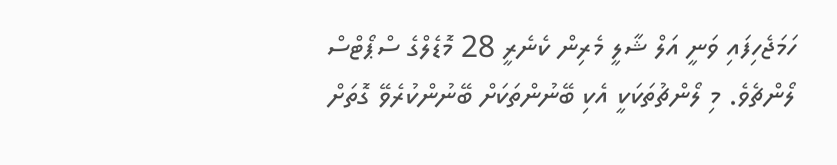ހަމަޖެހިފައި ވަނީ އަލް ޝާލީ މެރިން ކެނެރީ 28 މޮޑެލްގެ ސްޕޯޓްސް ލޯންޗެވެ. މި ލޯންޗުތަކަކީ އެކި ބޭނުންތަކަށް ބޭނުންކުރެވޭ ގޮތަށް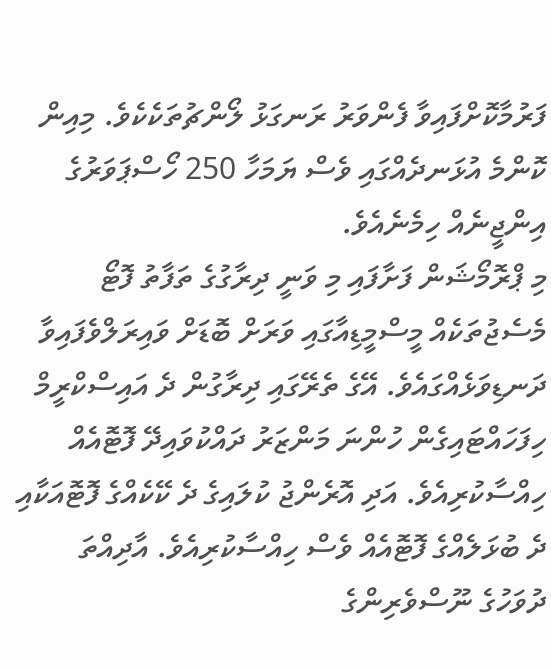ފަރުމާކޮށްފައިވާ ފެންވަރު ރަނގަޅު ލޯންޗުތަކެކެވެ. މިއިން ކޮންމެ އުޅަނދެއްގައި ވެސް ޔަމަހާ 250 ހޯސްޕަވަރުގެ އިންޖީނެއް ހިމެނެއެވެ.
މި ޕްރޮމޯޝަން ފަށާފައި މި ވަނީ ދިރާގުގެ ތަފާތު ފޮޓޯ މެސެޖުތަކެއް މީސްމީޑިއާގައި ވަރަށް ބޮޑަށް ވައިރަލްވެފައިވާ ދަނޑިވަޅެއްގައެވެ. އޭގެ ތެރޭގައި ދިރާގުން ދެ އައިސްކްރީމް ހިފަހައްޓައިގެން ހުންނަ މަންޒަރު ދައްކުވައިދޭ ފޮޓޮއެއް ހިއްސާކުރިއެވެ. އަދި އޮރެންޖު ކުލައިގެ ދެ ކޭކެއްގެ ފޮޓޮއަކާއި ދެ ބުޅަލެއްގެ ފޮޓޮއެއް ވެސް ހިއްސާކުރިއެވެ. އާދިއްތަ ދުވަހުގެ ނޫސްވެރިންގެ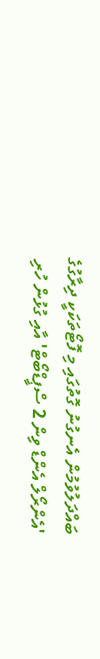ބައްދަލުވުމުން އެނގުނު ގޮތުގައި މި ފޮޓޯތަކަކީ ދިރާގުގެ 'އެންރޯލް އެންޑް ވިން 2 ސްޕީޑްބޯޓް' އާއި ގުޅުން ހުރި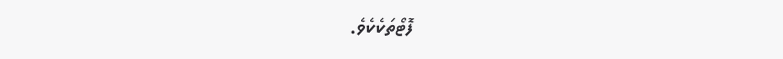ފޮޓޯތަކެކެވެ.